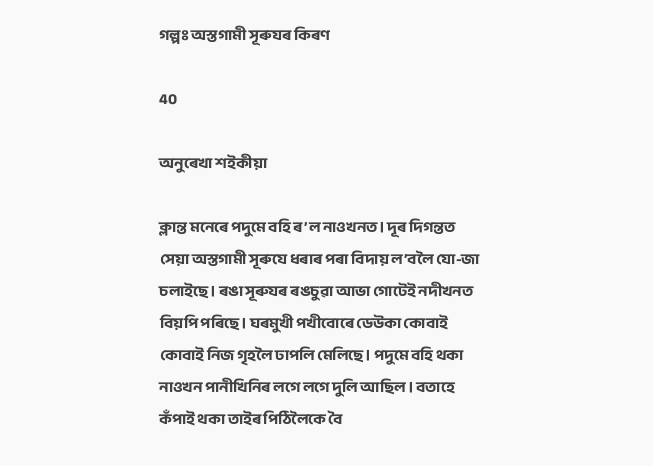গল্পঃ অস্তগামী সূৰুযৰ কিৰণ

40

অনুৰেখা শ‍ইকীয়া

ক্লান্ত মনেৰে পদুমে বহি ৰ’ল নাওখনত। দূৰ দিগন্তত সেয়া অস্তগামী সূৰুযে ধৰাৰ পৰা বিদায় ল’বলৈ যো-জা চলাইছে। ৰঙা সূৰুযৰ ৰঙচুৱা আভা গোটেই নদীখনত বিয়পি পৰিছে। ঘৰমুখী পখীবোৰে ডেউকা কোবাই কোবাই নিজ গৃহলৈ ঢাপলি মেলিছে। পদুমে বহি থকা নাওখন পানীখিনিৰ লগে লগে দুলি আছিল। বতাহে কঁপাই থকা তাইৰ পিঠিলৈকে বৈ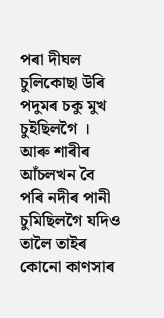পৰা দীঘল চুলিকোছা উৰি পদুমৰ চকু মুখ চুইছিলগৈ । আৰু শাৰীৰ আঁচলখন বৈ পৰি নদীৰ পানী চুমিছিলগৈ যদিও তালৈ তাইৰ কোনো কাণসাৰ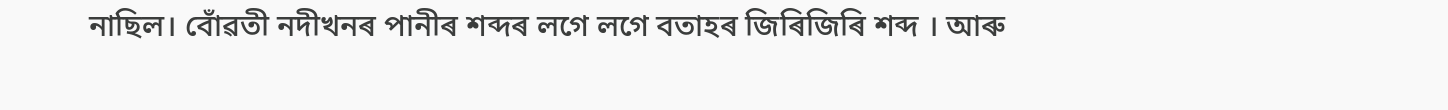নাছিল। বোঁৱতী নদীখনৰ পানীৰ শব্দৰ লগে লগে বতাহৰ জিৰিজিৰি শব্দ । আৰু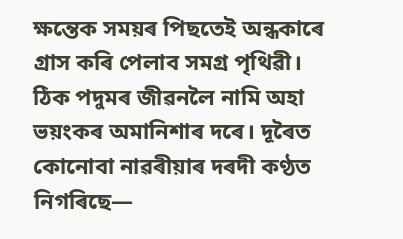ক্ষন্তেক সময়ৰ পিছতেই অন্ধকাৰে গ্ৰাস কৰি পেলাব সমগ্ৰ পৃথিৱী। ঠিক পদুমৰ জীৱনলৈ নামি অহা ভয়ংকৰ অমানিশাৰ দৰে। দূৰৈত কোনোবা নাৱৰীয়াৰ দৰদী কণ্ঠত নিগৰিছে—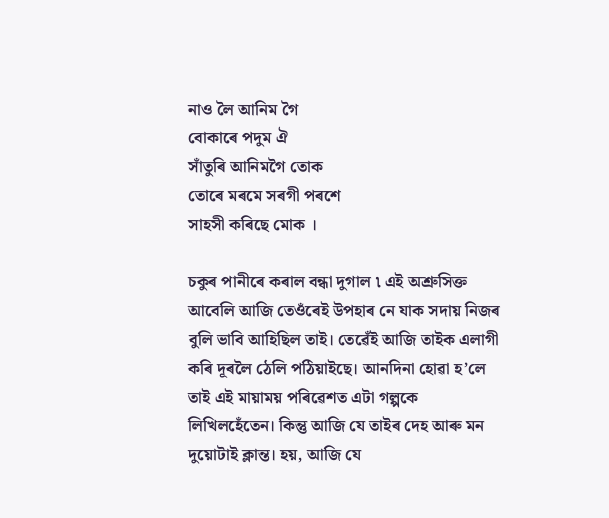নাও লৈ আনিম গৈ
বোকাৰে পদুম ঐ
সাঁতুৰি আনিমগৈ তোক
তোৰে মৰমে সৰগী পৰশে
সাহসী কৰিছে মোক ।

চকুৰ পানীৰে কৰাল বন্ধা দুগাল ৷ এই অশ্রুসিক্ত আবেলি আজি তেওঁৰেই উপহাৰ নে যাক সদায় নিজৰ বুলি ভাবি আহিছিল তাই। তেৱেঁই আজি তাইক এলাগী কৰি দূৰলৈ ঠেলি পঠিয়াইছে। আনদিনা হোৱা হ’লে তাই এই মায়াময় পৰিৱেশত এটা গল্পকে লিখিলহেঁতেন। কিন্তু আজি যে তাইৰ দেহ আৰু মন দুয়োটাই ক্লান্ত। হয়, আজি যে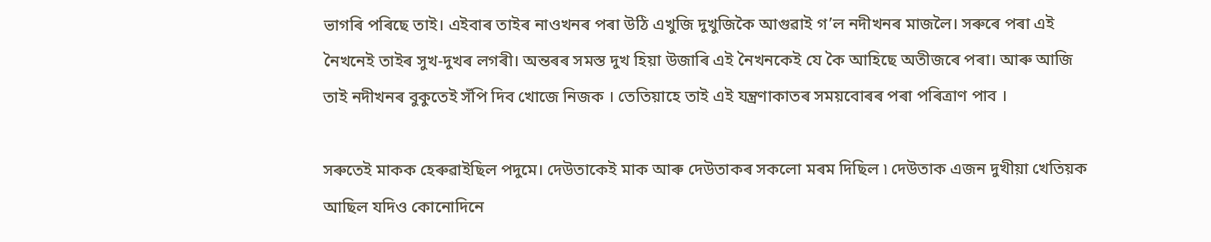ভাগৰি পৰিছে তাই। এইবাৰ তাইৰ নাওখনৰ পৰা উঠি এখুজি দুখুজিকৈ আগুৱাই গ’ল নদীখনৰ মাজলৈ। সৰুৰে পৰা এই নৈখনেই তাইৰ সুখ-দুখৰ লগৰী। অন্তৰৰ সমস্ত দুখ হিয়া উজাৰি এই নৈখনকেই যে কৈ আহিছে অতীজৰে পৰা। আৰু আজি তাই নদীখনৰ বুকুতেই সঁপি দিব খোজে নিজক । তেতিয়াহে তাই এই যন্ত্রণাকাতৰ সময়বোৰৰ পৰা পৰিত্ৰাণ পাব ।

সৰুতেই মাকক হেৰুৱাইছিল পদুমে। দেউতাকেই মাক আৰু দেউতাকৰ সকলো মৰম দিছিল ৷ দেউতাক এজন দুখীয়া খেতিয়ক আছিল যদিও কোনোদিনে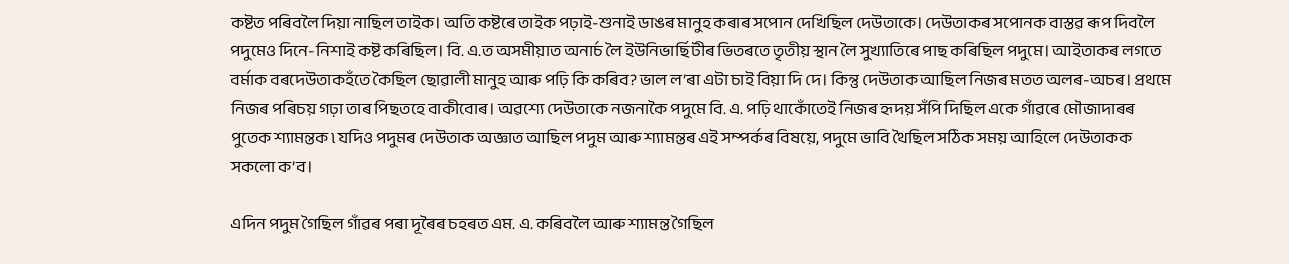কষ্টত পৰিবলৈ দিয়া নাছিল তাইক। অতি কষ্টৰে তাইক পঢ়াই-শুনাই ডাঙৰ মানুহ কৰাৰ সপোন দেখিছিল দেউতাকে। দেউতাকৰ সপোনক বাস্তৱ ৰূপ দিবলৈ পদুমেও দিনে-নিশাই কষ্ট কৰিছিল। বি. এ.ত অসমীয়াত অনাৰ্চ লৈ ইউনিভাৰ্ছিটীৰ ভিতৰতে তৃতীয় স্থান লৈ সুখ্যাতিৰে পাছ কৰিছিল পদুমে। আইতাকৰ লগতে বৰ্মাক বৰদেউতাকহঁতে কৈছিল ছোৱালী মানুহ আৰু পঢ়ি কি কৰিব? ভাল ল’ৰা এটা চাই বিয়া দি দে। কিন্তু দেউতাক আছিল নিজৰ মতত অলৰ-অচৰ। প্রথমে নিজৰ পৰিচয় গঢ়া তাৰ পিছতহে বাকীবোৰ। অৱশ্যে দেউতাকে নজনাকৈ পদুমে বি. এ. পঢ়ি থাকোঁতেই নিজৰ হৃদয় সঁপি দিছিল একে গাঁৱৰে মৌজাদাৰৰ পুতেক শ্যামন্তক ৷ যদিও পদুমৰ দেউতাক অজ্ঞাত আছিল পদুম আৰু শ্যামন্তৰ এই সম্পৰ্কৰ বিষয়ে, পদুমে ভাবি থৈছিল সঠিক সময় আহিলে দেউতাকক সকলো ক’ব।

এদিন পদুম গৈছিল গাঁৱৰ পৰা দূৰৈৰ চহৰত এম. এ. কৰিবলৈ আৰু শ্যামন্ত গৈছিল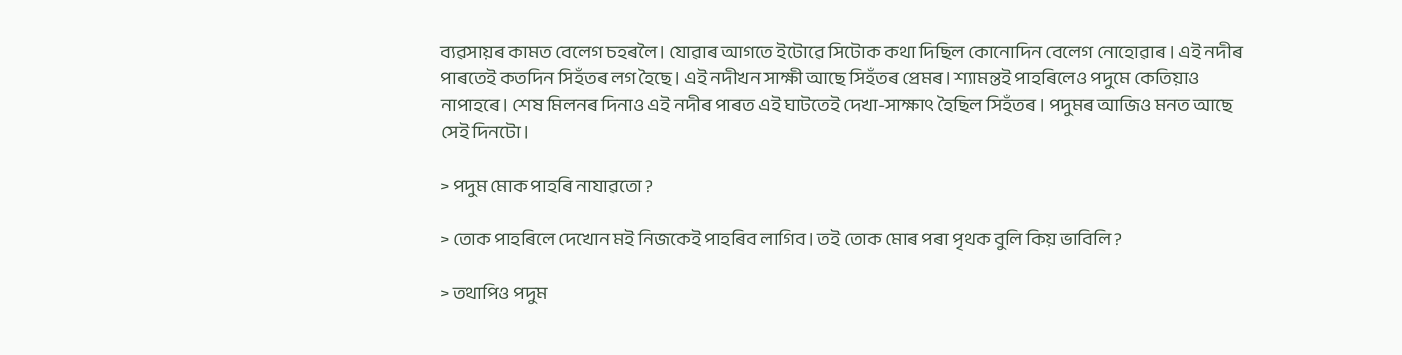ব্যৱসায়ৰ কামত বেলেগ চহৰলৈ। যোৱাৰ আগতে ইটোৱে সিটোক কথা দিছিল কোনোদিন বেলেগ নোহোৱাৰ । এই নদীৰ পাৰতেই কতদিন সিহঁতৰ লগ হৈছে। এই নদীখন সাক্ষী আছে সিহঁতৰ প্ৰেমৰ। শ্যামন্তই পাহৰিলেও পদুমে কেতিয়াও নাপাহৰে। শেষ মিলনৰ দিনাও এই নদীৰ পাৰত এই ঘাটতেই দেখা-সাক্ষাৎ হৈছিল সিহঁতৰ । পদুমৰ আজিও মনত আছে সেই দিনটো।

> পদুম মোক পাহৰি নাযাৱতো ?

> তোক পাহৰিলে দেখোন মই নিজকেই পাহৰিব লাগিব। তই তোক মোৰ পৰা পৃথক বুলি কিয় ভাবিলি ?

> তথাপিও পদুম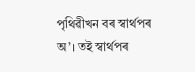পৃথিৱীখন বৰ স্বাৰ্থপৰ অ’। তই স্বাৰ্থপৰ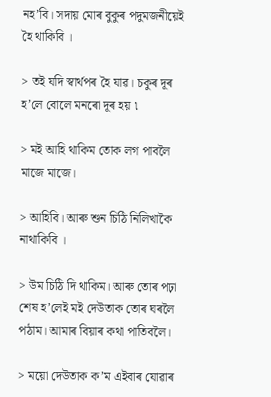নহ’বি। সদায় মোৰ বুকুৰ পদুমজনীয়েই হৈ থাকিবি ।

> তই যদি স্বাৰ্থপৰ হৈ যাৱ। চকুৰ দূৰ হ’লে বোলে মনৰো দূৰ হয় ৷

> মই আহি থাকিম তোক লগ পাবলৈ মাজে মাজে।

> আহিবি। আৰু শুন চিঠি নিলিখাকৈ নাথাকিবি ।

> উম চিঠি দি থাকিম। আৰু তোৰ পঢ়া শেষ হ’লেই মই দেউতাক তোৰ ঘৰলৈ পঠাম। আমাৰ বিয়াৰ কথা পাতিবলৈ।

> ময়ো দেউতাক ক’ম এইবাৰ যোৱাৰ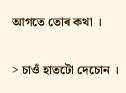আগতে তোৰ কথা ।

> চাওঁ হাতটো দেচোন ।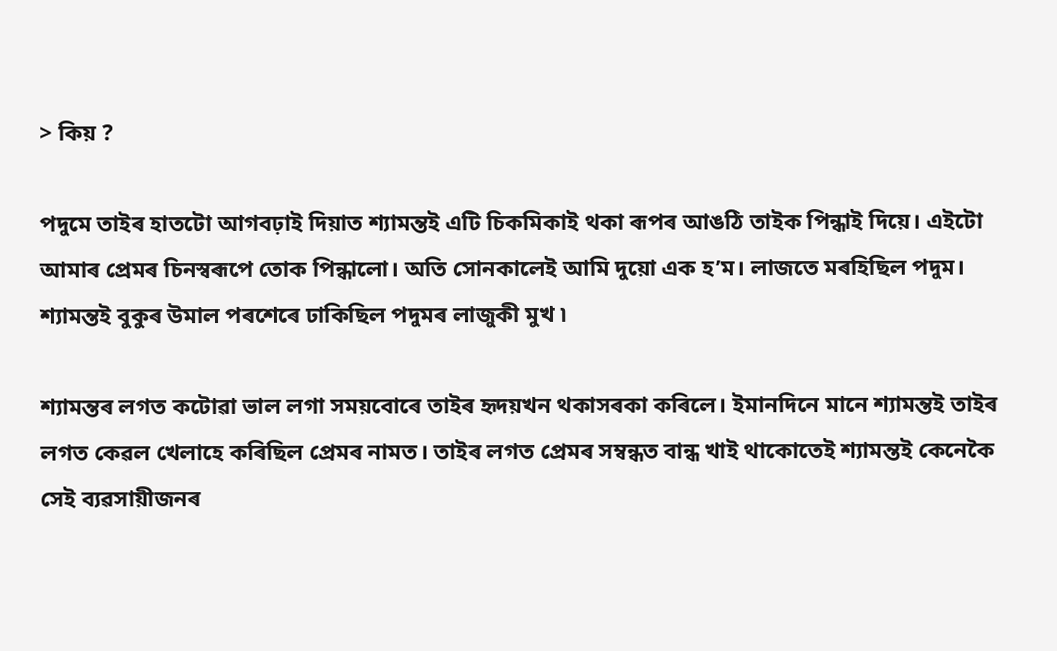> কিয় ?

পদুমে তাইৰ হাতটো আগবঢ়াই দিয়াত শ্যামন্তই এটি চিকমিকাই থকা ৰূপৰ আঙঠি তাইক পিন্ধাই দিয়ে। এইটো আমাৰ প্ৰেমৰ চিনস্বৰূপে তোক পিন্ধালো। অতি সোনকালেই আমি দুয়ো এক হ’ম। লাজতে মৰহিছিল পদুম। শ্যামন্তই বুকুৰ উমাল পৰশেৰে ঢাকিছিল পদুমৰ লাজুকী মুখ ৷

শ্যামন্তৰ লগত কটোৱা ভাল লগা সময়বোৰে তাইৰ হৃদয়খন থকাসৰকা কৰিলে। ইমানদিনে মানে শ্যামন্তই তাইৰ লগত কেৱল খেলাহে কৰিছিল প্ৰেমৰ নামত। তাইৰ লগত প্ৰেমৰ সম্বন্ধত বান্ধ খাই থাকোতেই শ্যামন্তই কেনেকৈ সেই ব্যৱসায়ীজনৰ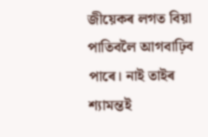জীয়েকৰ লগত বিয়া পাতিবলৈ আগবাঢ়িব পাৰে। নাই তাইৰ শ্যামন্তই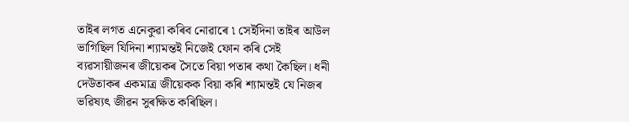তাইৰ লগত এনেকুৱা কৰিব নোৱাৰে ৷ সেইদিনা তাইৰ আউল ভাগিছিল যিদিনা শ্যামন্তই নিজেই ফোন কৰি সেই ব্যৱসায়ীজনৰ জীয়েকৰ সৈতে বিয়া পতাৰ কথা কৈছিল। ধনী দেউতাকৰ একমাত্র জীয়েকক বিয়া কৰি শ্যামন্তই যে নিজৰ ভৱিষ্যৎ জীৱন সুৰক্ষিত কৰিছিল।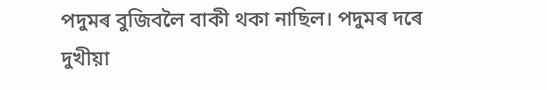পদুমৰ বুজিবলৈ বাকী থকা নাছিল। পদুমৰ দৰে দুখীয়া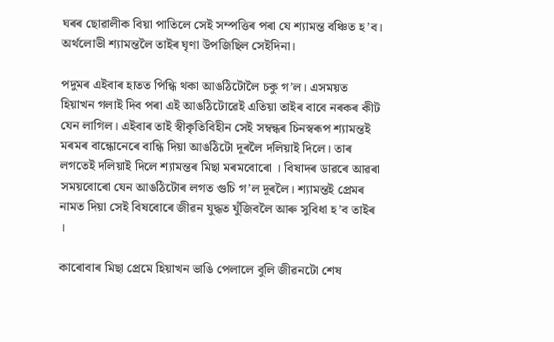ঘৰৰ ছোৱালীক বিয়া পাতিলে সেই সম্পত্তিৰ পৰা যে শ্যামন্ত বঞ্চিত হ’ব। অর্থলোভী শ্যামন্তলৈ তাইৰ ঘৃণা উপজিছিল সেইদিনা।

পদুমৰ এইবাৰ হাতত পিন্ধি থকা আঙঠিটোলৈ চকু গ’ল। এসময়ত হিয়াখন গলাই দিব পৰা এই আঙঠিটোৱেই এতিয়া তাইৰ বাবে নৰকৰ কীট যেন লাগিল। এইবাৰ তাই স্বীকৃতিবিহীন সেই সম্বন্ধৰ চিনস্বৰূপ শ্যামন্তই মৰমৰ বান্ধোনেৰে বান্ধি দিয়া আঙঠিটো দূৰলৈ দলিয়াই দিলে। তাৰ লগতেই দলিয়াই দিলে শ্যামন্তৰ মিছা মৰমবোৰো । বিষাদৰ ডাৱৰে আৱৰা সময়বোৰো যেন আঙঠিটোৰ লগত গুচি গ’ল দূৰলৈ। শ্যামন্তই প্ৰেমৰ নামত দিয়া সেই বিষবোৰে জীৱন যুদ্ধত যুঁজিবলৈ আৰু সুবিধা হ’ব তাইৰ ।

কাৰোবাৰ মিছা প্রেমে হিয়াখন ভাঙি পেলালে বুলি জীৱনটো শেষ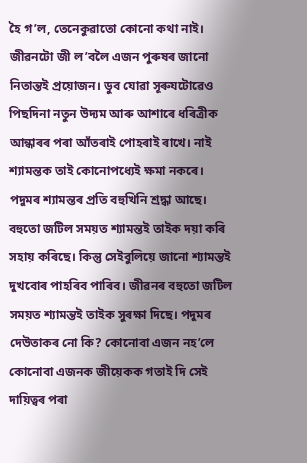হৈ গ’ল, তেনেকুৱাতো কোনো কথা নাই। জীৱনটো জী ল’বলৈ এজন পুৰুষৰ জানো নিতান্তই প্রয়োজন। ডুব যোৱা সূৰুযটোৱেও পিছদিনা নতুন উদ্যম আৰু আশাৰে ধৰিত্ৰীক আন্ধাৰৰ পৰা আঁতৰাই পোহৰাই ৰাখে। নাই শ্যামন্তক তাই কোনোপধ্যেই ক্ষমা নকৰে। পদুমৰ শ্যামন্তৰ প্রতি বহুখিনি শ্রদ্ধা আছে। বহুতো জটিল সময়ত শ্যামন্তই তাইক দয়া কৰি সহায় কৰিছে। কিন্তু সেইবুলিয়ে জানো শ্যামন্তই দুখবোৰ পাহৰিব পাৰিব। জীৱনৰ বহুতো জটিল সময়ত শ্যামন্তই তাইক সুৰক্ষা দিছে। পদুমৰ দেউতাকৰ নো কি? কোনোবা এজন নহ’লে কোনোবা এজনক জীয়েকক গতাই দি সেই দায়িত্বৰ পৰা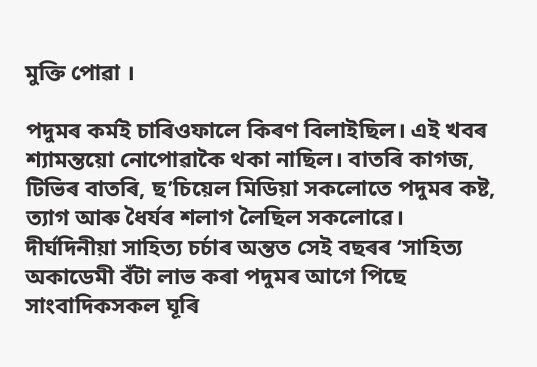মুক্তি পোৱা ।

পদুমৰ কৰ্মই চাৰিওফালে কিৰণ বিলাইছিল। এই খবৰ শ্যামন্তয়ো নোপোৱাকৈ থকা নাছিল। বাতৰি কাগজ, টিভিৰ বাতৰি, ছ’চিয়েল মিডিয়া সকলোতে পদুমৰ কষ্ট, ত্যাগ আৰু ধৈৰ্যৰ শলাগ লৈছিল সকলোৱে। দীৰ্ঘদিনীয়া সাহিত্য চৰ্চাৰ অন্তত সেই বছৰৰ ‘সাহিত্য অকাডেমী বঁটা লাভ কৰা পদুমৰ আগে পিছে সাংবাদিকসকল ঘূৰি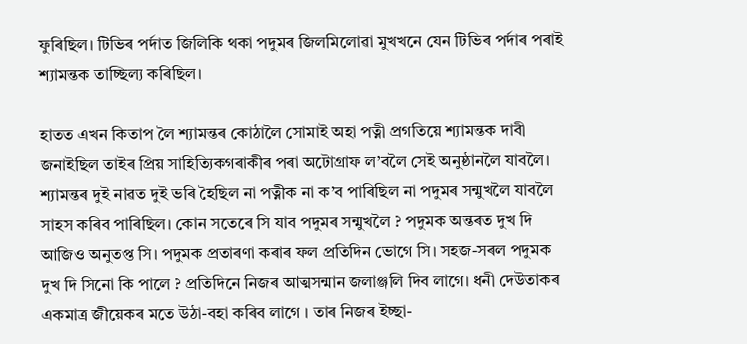ফুৰিছিল। টিভিৰ পৰ্দাত জিলিকি থকা পদুমৰ জিলমিলোৱা মুখখনে যেন টিভিৰ পৰ্দাৰ পৰাই শ্যামন্তক তাচ্ছিল্য কৰিছিল।

হাতত এখন কিতাপ লৈ শ্যামন্তৰ কোঠালৈ সোমাই অহা পত্নী প্রগতিয়ে শ্যামন্তক দাবী জনাইছিল তাইৰ প্ৰিয় সাহিত্যিকগৰাকীৰ পৰা অটোগ্রাফ ল’বলৈ সেই অনুষ্ঠানলৈ যাবলৈ। শ্যামন্তৰ দুই নাৱত দুই ভৰি হৈছিল না পত্নীক না ক’ব পাৰিছিল না পদুমৰ সন্মুখলৈ যাবলৈ সাহস কৰিব পাৰিছিল। কোন সতেৰে সি যাব পদুমৰ সন্মুখলৈ ? পদুমক অন্তৰত দুখ দি আজিও অনুতপ্ত সি। পদুমক প্ৰতাৰণা কৰাৰ ফল প্রতিদিন ভোগে সি। সহজ-সৰল পদুমক দুখ দি সিনো কি পালে ? প্রতিদিনে নিজৰ আত্মসন্মান জলাঞ্জলি দিব লাগে। ধনী দেউতাকৰ একমাত্ৰ জীয়েকৰ মতে উঠা-বহা কৰিব লাগে । তাৰ নিজৰ ইচ্ছা-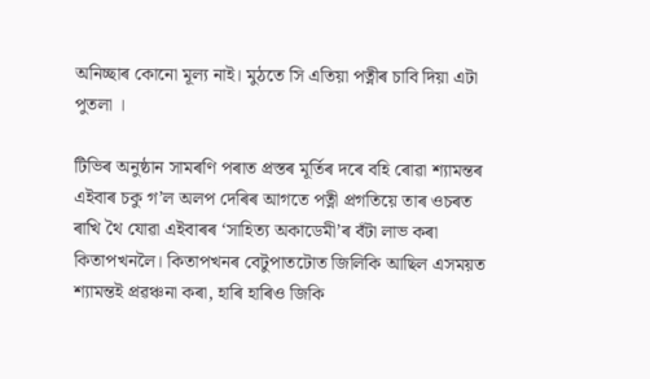অনিচ্ছাৰ কোনো মূল্য নাই। মুঠতে সি এতিয়া পত্নীৰ চাবি দিয়া এটা পুতলা ।

টিভিৰ অনুষ্ঠান সামৰণি পৰাত প্ৰস্তৰ মূৰ্তিৰ দৰে বহি ৰোৱা শ্যামন্তৰ এইবাৰ চকু গ’ল অলপ দেৰিৰ আগতে পত্নী প্ৰগতিয়ে তাৰ ওচৰত ৰাখি থৈ যোৱা এইবাৰৰ ‘সাহিত্য অকাডেমী’ৰ বঁটা লাভ কৰা কিতাপখনলৈ। কিতাপখনৰ বেটুপাতটোত জিলিকি আছিল এসময়ত শ্যামন্তই প্ৰৱঞ্চনা কৰা, হাৰি হাৰিও জিকি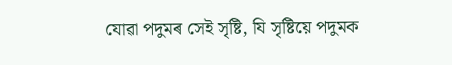যোৱা পদুমৰ সেই সৃষ্টি, যি সৃষ্টিয়ে পদুমক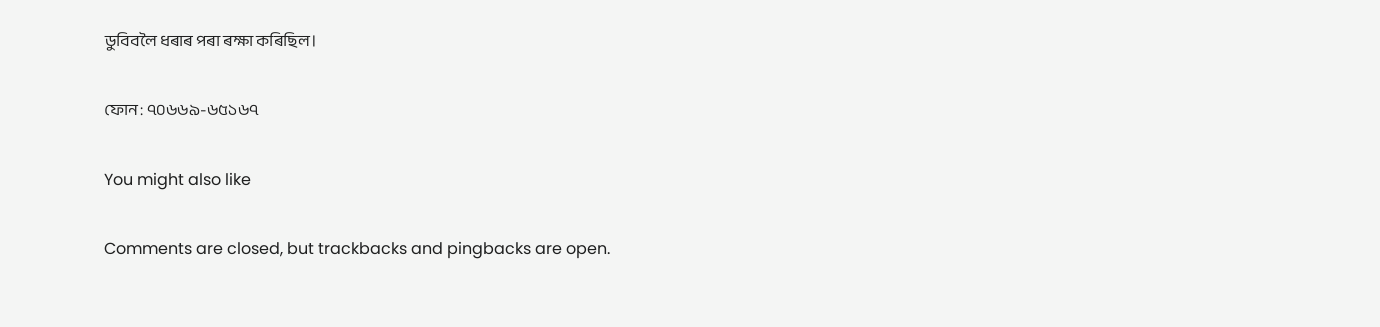ডুবিবলৈ ধৰাৰ পৰা ৰক্ষা কৰিছিল।

ফোন : ৭০৬৬৯-৬৫১৬৭

You might also like

Comments are closed, but trackbacks and pingbacks are open.